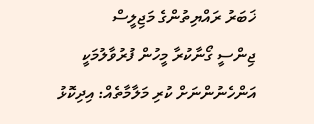ޚަބަރު ރައްޔިތުންގެ މަޖިލީސް
ޖިންސީ ގޯނާކުރާ މީހުން ފުރުވާލުމަކީ އަންހެނުންނަށް ކުރި މަލާމާތެއް: އިދިކޮޅު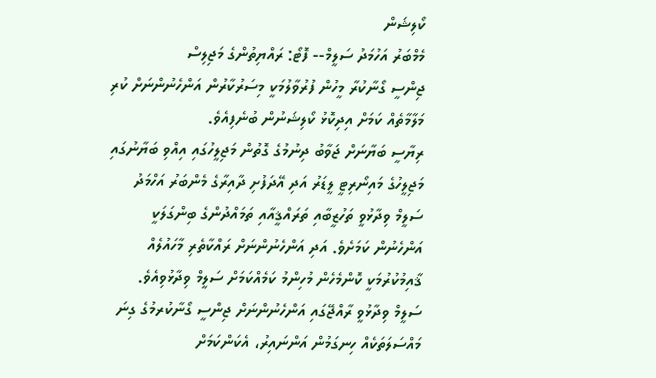ކޯލިޝަން
މެމްބަރު އަހުމަދު ސަލީމް-- ފޮޓޯ: ރައްޔިތުންގެ މަޖިލިސް
ޖިންސީ ގޯނާކުރާ މީހުން ފުރުވާލުމަކީ މިސަރުކާރުން އަންހެނުންނަށް ކުރި މަލާމާތެއް ކަމަށް އިދިކޮޅު ކޯލިޝަނުން ބުނެފިއެވެ.
ރިޔާސީ ބަޔާނަށް ޖަވާބު ދިނުމުގެ ގޮތުން މަޖިލީހުގައި އިއްވި ބަޔާނުގައި މަޖިލީހުގެ މައިނޯރިޓީ ލީޑަރު އަދި އޭދަފުށި ދާއިރާގެ މެންބަރު އަހްމަދު ސަލީމް ވިދާޅުވީ ތަހުޒީބާއި ތަރައްޤީއާއި ތަމައްދުންގެ ބިންގަލަކީ އަންހެނުން ކަމަށެވެ. އަދި އަންހެނުންނަށް ރައްކާތެރި މާހައުލެއް ޤާއިމުކުރުމަކީ ކޮންމެހެން މުހިންމު ކަމެއްކަމަށް ސަލީމް ވިދާޅުވިއެވެ.
ސަލީމް ވިދާޅުވީ ރާއްޖޭގައި އަންހެނުންނަށް ޖިންސީ ގޯނާކުރމުގެ ގިނަ މައްސަލަތަކެއް ހިނގަމުން އަންނައިރު، އެކަންކަމަށް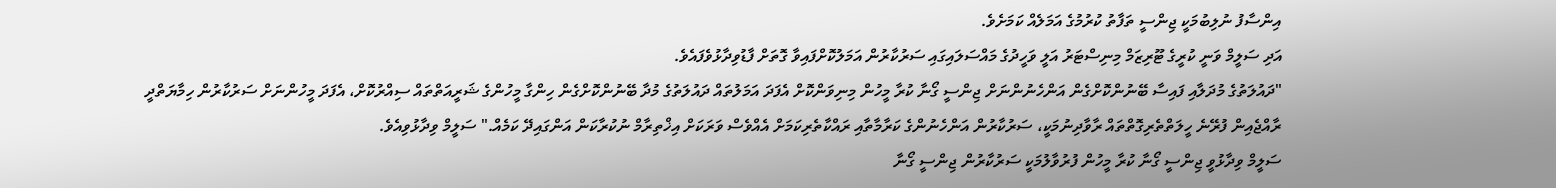އިންސާފު ނުލިބުމަކީ ޖިންސީ ތަފާތު ކުރުމުގެ އަމަލެއް ކަމަށެވެ.
އަދި ސަލީމް ވަނީ ކުރީގެ ޓޫރިޒަމް މިނިސްޓަރު އަލީ ވަހީދުގެ މައްސަލައިގައި ސަރުކާރުން އަމަލުކޮށްފައިވާ ގޮތަށް ފާޑުވިދާޅުވެފައެވެ.
"ދައުލަތުގެ މުދަލާއި ފައިސާ ބޭނުންކޮށްގެން އަންހެނުންނަށް ޖިންސީ ގޯނާ ކުރާ މީހުން މިނިވަންކޮށް އެފަދަ އަމަލުތައް ދައުލަތުގެ މުދާ ބޭނުންކޮށްގެން ހިންގާ މީހުންގެ ޝަރީއަތްތައް ސިއްރުކޮށް، އެފަދަ މީހުންނަށް ސަރުކާރުން ހިމާޔަތްދީ ރާއްޖެއިން ފުރޭނެ ހީލަތްތެރިގޮތްތައް ރާވާދިނުމަކީ، ސަރުކާރުން އަންހެނުންގެ ކަރާމާތާއި ރައްކާތެރިކަމަށް އެއްވެސް ވަރަކަށް އިޚްތިރާމް ނުކުރާކަން އަންގައިދޭ ކަމެއް." ސަލީމް ވިދާޅުވިއެވެ.
ސަލީމް ވިދާޅުވީ ޖިންސީ ގޯނާ ކުރާ މީހުން ފުރުވާލުމަކީ ސަރުކާރުން ޖިންސީ ގޯނާ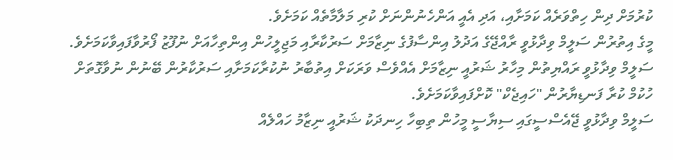ކުރުމަށް ދިން ހިތްވަރެއް ކަމަށާއި، އަދި އެއީ އަންހެނުންނަށް ކުރި މަލާމާތެއް ކަމަށެވެ.
މީގެ އިތުރުން ސަލީމް ވިދާޅުވީ ރާއްޖޭގެ އަދުލު އިންސާފުގެ ނިޒާމަށް ސަރުކާރާއި މަޖިލީހުން އިންތިހާއަށް ނުފޫޒު ފޯރުވާފައިވާކަމަށެވެ. ސަލީމް ވިދާޅުވީ ރައްޔިތުން މިހާރު ޝަރުއީ ނިޒާމަށް އެއްވެސް ވަރަކަށް އިތުބާރު ނުކުރާކަމަށާއި ސަރުކާރުން ބޭނުން ނުވާގޮތަށް ހުކުމް ކުރާ ފަނޑިޔާރުން "ހައިޖެކް" ކޮށްފައިވާކަމަށެވެ.
ސަލީމް ވިދާޅުވީ ޖޭއެސްސީގައި ސިޔާސީ މީހުން ތިބިހާ ހިނދަކު ޝަރުއީ ނިޒާމު ހައްލެއް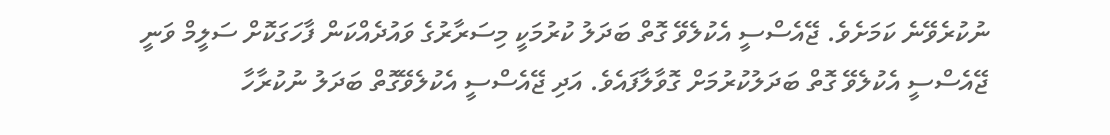ނުކުރެވޭނެ ކަމަށެވެ. ޖޭއެސްސީ އެކުލެވޭ ގޮތް ބަދަލު ކުރުމަކީ މިސަރާރުގެ ވައުދެއްކަން ފާހަގަކޮށް ސަލީމް ވަނީ ޖޭއެސްސީ އެކުލެވޭ ގޮތް ބަދަލުކުރުމަށް ގޮވާލާފައެވެ. އަދި ޖޭއެސްސީ އެކުލެވޭގޮތް ބަދަލު ނުކުރާހާ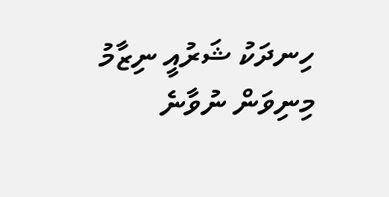ހިނދަކު ޝަރުއީ ނިޒާމު މިނިވަން ނުވާނެ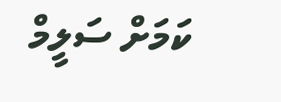ކަމަށް ސަލީމް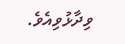ވިދާޅުވިއެވެ.